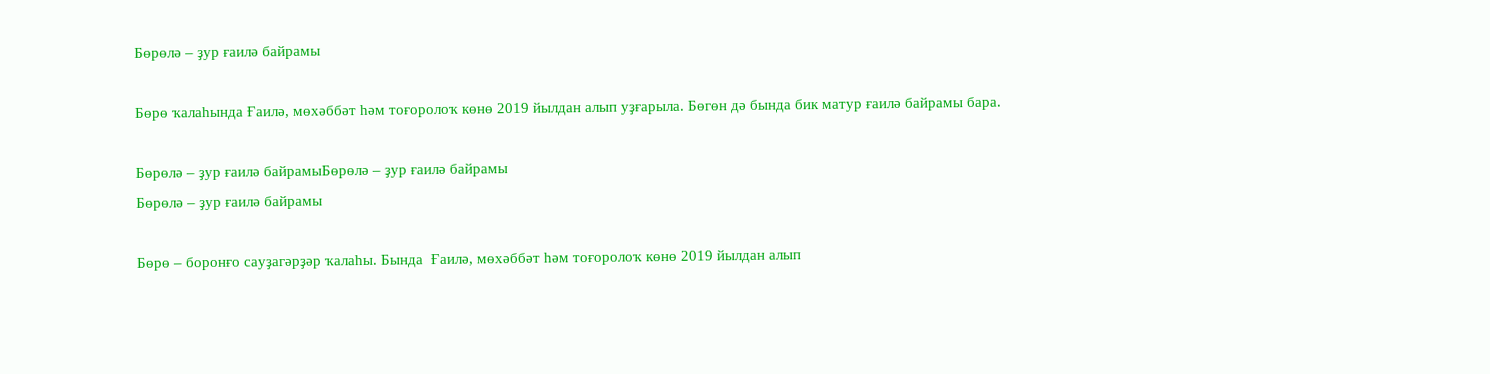Бөрөлә – ҙур ғаилә байрамы

Бөрө ҡалаһында Ғаилә, мөхәббәт һәм тоғоролоҡ көнө 2019 йылдан алып уҙғарыла. Бөгөн дә бында бик матур ғаилә байрамы бара.

Бөрөлә – ҙур ғаилә байрамыБөрөлә – ҙур ғаилә байрамы
Бөрөлә – ҙур ғаилә байрамы

Бөрө – боронғо сауҙагәрҙәр ҡалаһы. Бында  Ғаилә, мөхәббәт һәм тоғоролоҡ көнө 2019 йылдан алып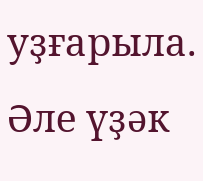уҙғарыла. Әле үҙәк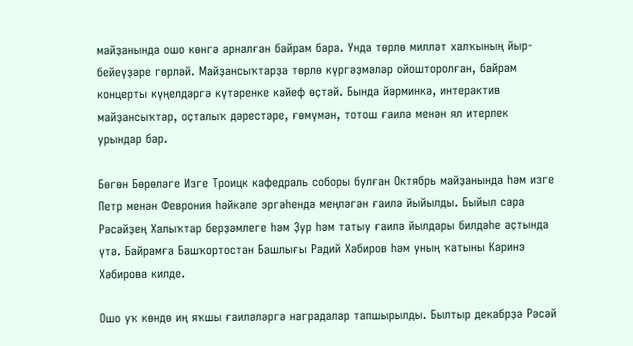майҙанында ошо көнгә арналған байрам бара. Унда төрлө милләт халҡының йыр-бейеүҙәре гөрләй. Майҙансыҡтарҙа төрлө күргәҙмәләр ойошторолған, байрам концерты күңелдәргә күтәренке кәйеф өҫтәй. Бында йәрминкә, интерактив майҙансыҡтар, оҫталыҡ дәрестәре, ғөмүмән, тотош ғаилә менән ял итерлек урындар бар.

Бөгөн Бөрөләге Изге Троицк кафедраль соборы булған Октябрь майҙанында һәм изге Петр менән Феврония һәйкәле эргәһендә меңләгән ғаилә йыйылды. Быйыл сара Рәсәйҙең Халыҡтар берҙәмлеге һәм Ҙур һәм татыу ғаилә йылдары билдәһе аҫтында үтә. Байрамға Башҡортостан Башлығы Радий Хәбиров һәм уның ҡатыны Каринэ Хәбирова килде.

Ошо уҡ көндө иң яҡшы ғаиләләргә наградалар тапшырылды. Былтыр декабрҙә Рәсәй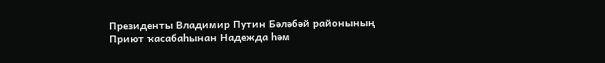Президенты Владимир Путин Бәләбәй районының Приют ҡасабаһынан Надежда һәм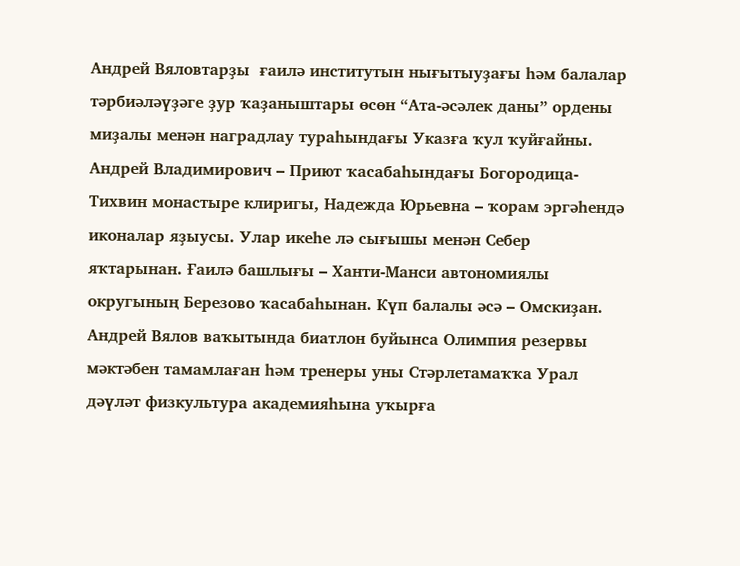Андрей Вяловтарҙы  ғаилә институтын нығытыуҙағы һәм балалар тәрбиәләүҙәге ҙур ҡаҙаныштары өсөн “Ата-әсәлек даны” ордены миҙалы менән наградлау тураһындағы Указға ҡул ҡуйғайны. Андрей Владимирович – Приют ҡасабаһындағы Богородица-Тихвин монастыре клиригы, Надежда Юрьевна – ҡорам эргәһендә иконалар яҙыусы. Улар икеһе лә сығышы менән Себер яҡтарынан. Ғаилә башлығы – Ханти-Манси автономиялы округының Березово ҡасабаһынан. Күп балалы әсә – Омскиҙан. Андрей Вялов ваҡытында биатлон буйынса Олимпия резервы мәктәбен тамамлаған һәм тренеры уны Стәрлетамаҡҡа Урал дәүләт физкультура академияһына уҡырға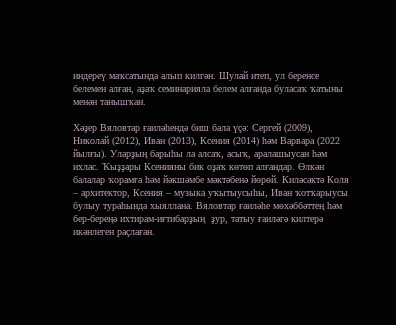индереү маҡсатында алып килгән. Шулай итеп, ул беренсе белемен алған, аҙаҡ семинарияла белем алғанда буласаҡ ҡатыны менән танышҡан.

Хәҙер Вяловтар ғаиләһендә биш бала үҫә: Сергей (2009), Николай (2012), Иван (2013), Ксения (2014) һәм Варвара (2022  йылғы). Уларҙың барыһы ла алсаҡ, асыҡ, аралашыусан һәм ихлас. Ҡыҙҙары Ксенияны бик оҙаҡ көтөп алғандар. Өлкән балалар ҡорамға һәм йәкшәмбе мәктәбенә йөрөй. Киләсәктә Коля – архитектор, Ксения – музыка уҡытыусыһы, Иван ҡотҡарыусы булыу тураһында хыяллана. Вяловтар ғаиләһе мөхәббәттең һәм бер-береңә ихтирам-иғтибарҙың  ҙур, татыу ғаиләгә килтерә икәнлеген раҫлаған.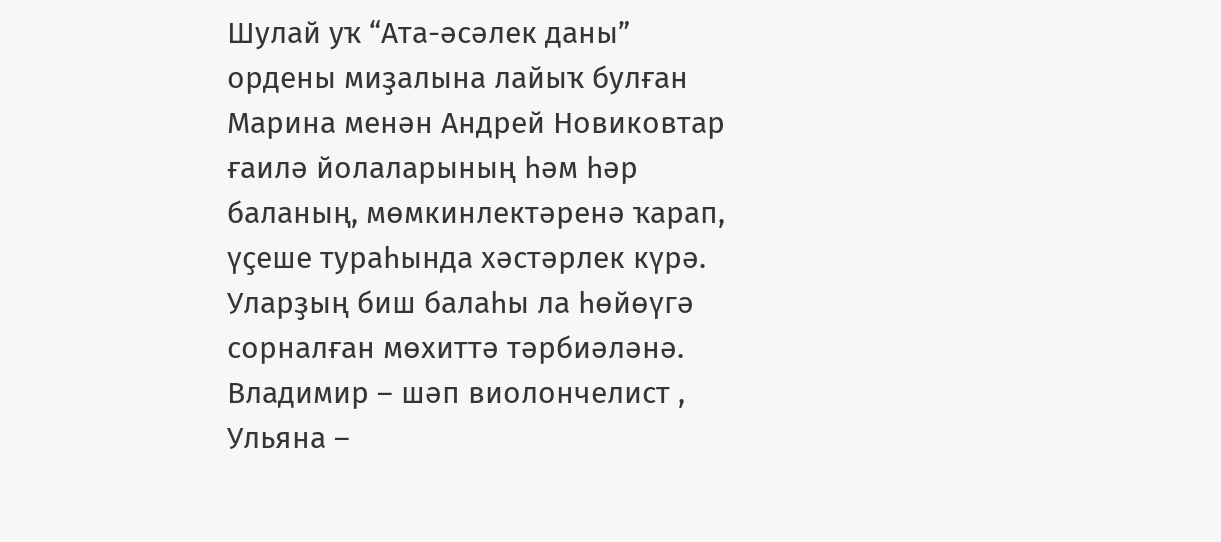Шулай уҡ “Ата-әсәлек даны” ордены миҙалына лайыҡ булған Марина менән Андрей Новиковтар ғаилә йолаларының һәм һәр баланың, мөмкинлектәренә ҡарап, үҫеше тураһында хәстәрлек күрә. Уларҙың биш балаһы ла һөйөүгә сорналған мөхиттә тәрбиәләнә. Владимир – шәп виолончелист , Ульяна –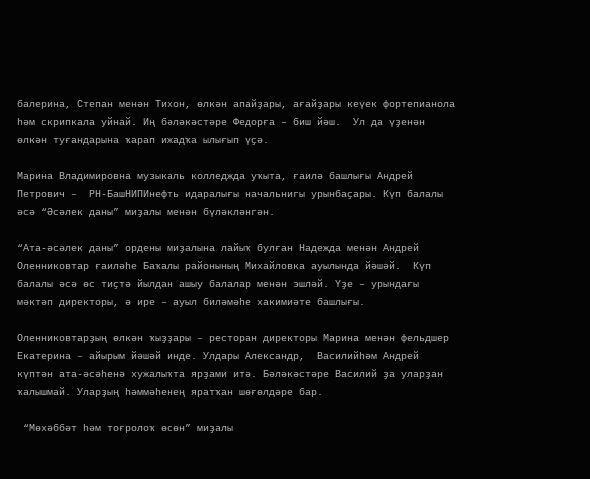балерина, Степан менән Тихон, өлкән апайҙары, ағайҙары кеүек фортепианола һәм скрипкала уйнай. Иң бәләкәстәре Федорға – биш йәш.  Ул да үҙенән өлкән туғандарына ҡарап ижадҡа ылығып үҫә.

Марина Владимировна музыкаль колледжда уҡыта, ғаилә башлығы Андрей Петрович –  РН-БашНИПИнефть идаралығы начальнигы урынбаҫары. Күп балалы әсә “Әсәлек даны” миҙалы менән бүләкләнгән.

“Ата-әсәлек даны” ордены миҙалына лайыҡ булған Надежда менән Андрей Оленниковтар ғаиләһе Баҡалы районының Михайловка ауылында йәшәй.  Күп балалы әсә өс тиҫтә йылдан ашыу балалар менән эшләй. Үҙе – урындағы мәктәп директоры, ә ире – ауыл биләмәһе хакимиәте башлығы.

Оленниковтарҙың өлкән ҡыҙҙары – ресторан директоры Марина менән фельдшер Екатерина – айырым йәшәй инде. Улдары Александр,  Василийһәм Андрей күптән ата-әсәһенә хужалыҡта ярҙами итә. Бәләкәстәре Василий ҙа уларҙан ҡалышмай. Уларҙың һәммәһенең яратҡан шөғөлдәре бар.

 “Мөхәббәт һәм тоғролоҡ өсөн” миҙалы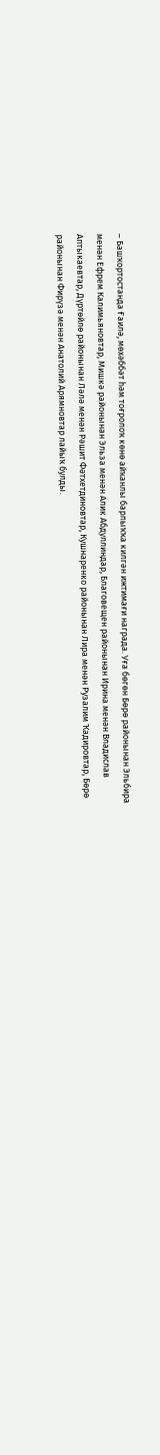– Башҡортостанда Ғаилә, мөхәббәт һәм тоғролоҡ көнө айҡанлы барлыҡҡа килгән ижтимағи награда. Уға бөгөн Бөрө районынан Эльбира менән Ефрем Калимьяновтар, Мишкә районынан Эльза менән Алик Абдуллиндар, Благовещен районынан Ирина менән Владислав Аптыкаевтар, Дүртөйлө районынан Ләлә менән Рәшит Фәтхетдиновтар, Кушнаренко районынан Лира менән Рузалим Ҡадировтар, Бөрө районынан Фирүзә менән Анатолий Арямновтар лайыҡ булды.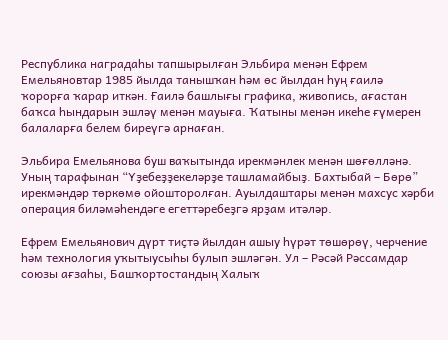Республика наградаһы тапшырылған Эльбира менән Ефрем Емельяновтар 1985 йылда танышҡан һәм өс йылдан һуң ғаилә ҡорорға ҡарар иткән. Ғаилә башлығы графика, живопись, ағастан баҡса һындарын эшләү менән мауыға. Ҡатыны менән икеһе ғүмерен балаларға белем биреүгә арнаған.

Эльбира Емельянова буш ваҡытында ирекмәнлек менән шөғөлләнә. Уның тарафынан “Үҙебеҙҙекеләрҙе ташламайбыҙ. Бахтыбай – Бөрө” ирекмәндәр төркөмө ойошторолған. Ауылдаштары менән махсус хәрби операция биләмәһендәге егеттәребеҙгә ярҙам итәләр.

Ефрем Емельянович дүрт тиҫтә йылдан ашыу һүрәт төшөрөү, черчение һәм технология уҡытыусыһы булып эшләгән. Ул – Рәсәй Рәссамдар союзы ағзаһы, Башҡортостандың Халыҡ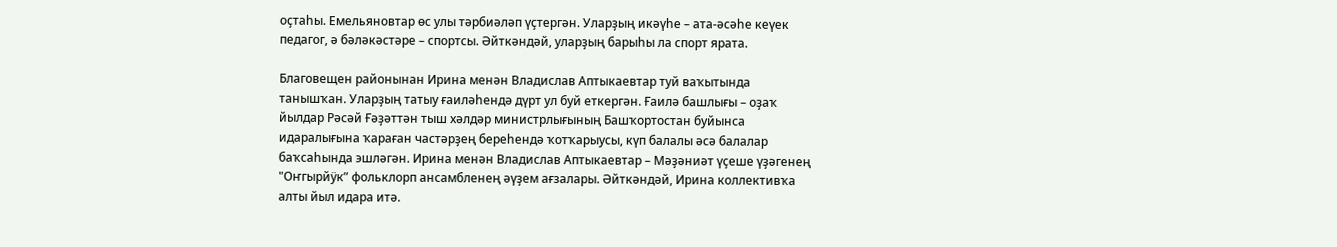оҫтаһы. Емельяновтар өс улы тәрбиәләп үҫтергән. Уларҙың икәүһе – ата-әсәһе кеүек педагог, ә бәләкәстәре – спортсы. Әйткәндәй, уларҙың барыһы ла спорт ярата.

Благовещен районынан Ирина менән Владислав Аптыкаевтар туй ваҡытында танышҡан. Уларҙың татыу ғаиләһендә дүрт ул буй еткергән. Ғаилә башлығы – оҙаҡ йылдар Рәсәй Ғәҙәттән тыш хәлдәр министрлығының Башҡортостан буйынса идаралығына ҡараған частәрҙең береһендә ҡотҡарыусы, күп балалы әсә балалар баҡсаһында эшләгән. Ирина менән Владислав Аптыкаевтар – Мәҙәниәт үҫеше үҙәгенең "Оҥгырйÿк” фольклорп ансамбленең әүҙем ағзалары. Әйткәндәй, Ирина коллективҡа алты йыл идара итә.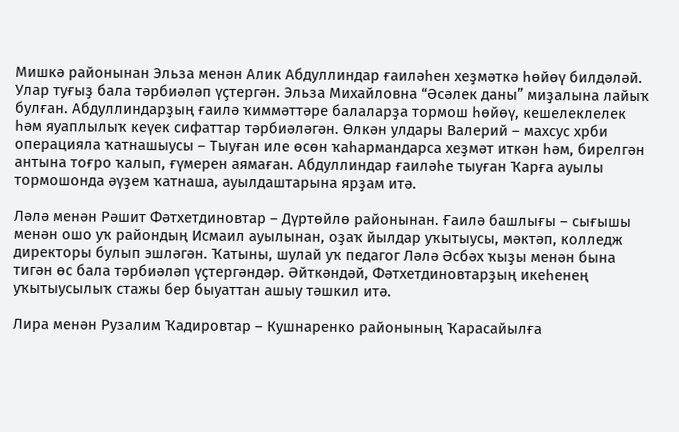Мишкә районынан Эльза менән Алик Абдуллиндар ғаиләһен хеҙмәткә һөйөү билдәләй.  Улар туғыҙ бала тәрбиәләп үҫтергән. Эльза Михайловна “Әсәлек даны” миҙалына лайыҡ булған. Абдуллиндарҙың ғаилә ҡиммәттәре балаларҙа тормош һөйөү, кешелеклелек һәм яуаплылыҡ кеүек сифаттар тәрбиәләгән. Өлкән улдары Валерий – махсус хрби операцияла ҡатнашыусы – Тыуған иле өсөн ҡаһармандарса хеҙмәт иткән һәм, бирелгән антына тоғро ҡалып, ғүмерен аямаған. Абдуллиндар ғаиләһе тыуған Ҡарға ауылы тормошонда әүҙем ҡатнаша, ауылдаштарына ярҙам итә.

Ләлә менән Рәшит Фәтхетдиновтар – Дүртөйлө районынан. Ғаилә башлығы – сығышы менән ошо уҡ райондың Исмаил ауылынан, оҙаҡ йылдар уҡытыусы, мәктәп, колледж директоры булып эшләгән. Ҡатыны, шулай уҡ педагог Ләлә Әсбәх ҡыҙы менән бына тигән өс бала тәрбиәләп үҫтергәндәр. Әйткәндәй, Фәтхетдиновтарҙың икеһенең уҡытыусылыҡ стажы бер быуаттан ашыу тәшкил итә.

Лира менән Рузалим Ҡадировтар – Кушнаренко районының Ҡарасайылға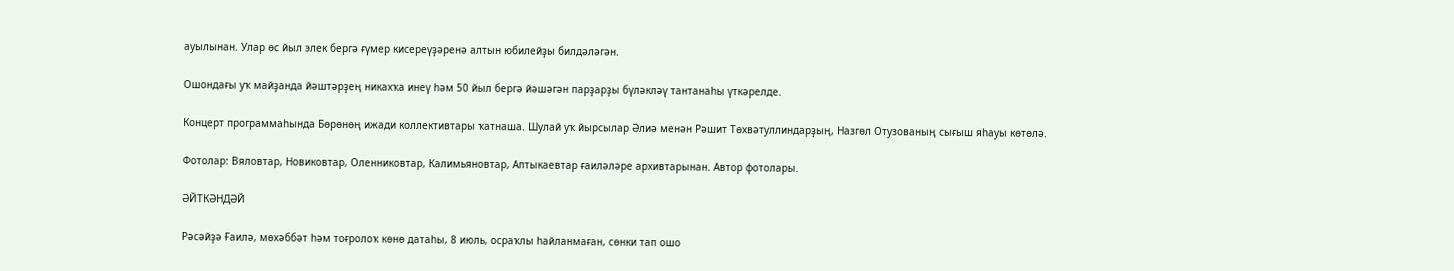ауылынан. Улар өс йыл элек бергә ғүмер кисереүҙәренә алтын юбилейҙы билдәләгән.

Ошондағы уҡ майҙанда йәштәрҙең никахҡа инеү һәм 50 йыл бергә йәшәгән парҙарҙы бүләкләү тантанаһы үткәрелде.

Концерт программаһында Бөрөнөң ижади коллективтары ҡатнаша. Шулай уҡ йырсылар Әлиә менән Рәшит Төхвәтуллиндарҙың, Назгөл Отузованың сығыш яһауы көтөлә.

Фотолар: Вяловтар, Новиковтар, Оленниковтар, Калимьяновтар, Аптыкаевтар ғаиләләре архивтарынан. Автор фотолары.

ӘЙТКӘНДӘЙ

Рәсәйҙә Ғаилә, мөхәббәт һәм тоғролоҡ көнө датаһы, 8 июль, осраҡлы һайланмаған, сөнки тап ошо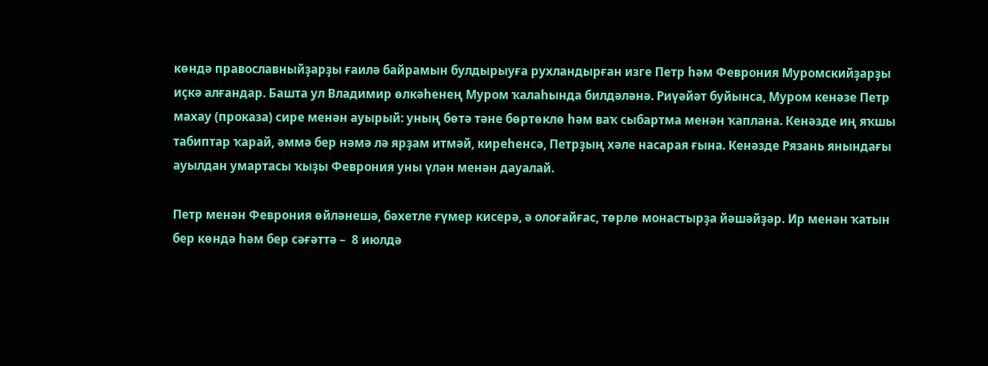көндә православныйҙарҙы ғаилә байрамын булдырыуға рухландырған изге Петр һәм Феврония Муромскийҙарҙы иҫкә алғандар. Башта ул Владимир өлкәһенең Муром ҡалаһында билдәләнә. Риүәйәт буйынса, Муром кенәзе Петр махау (проказа) сире менән ауырый: уның бөтә тәне бөртөклө һәм ваҡ сыбартма менән ҡаплана. Кенәзде иң яҡшы табиптар ҡарай, әммә бер нәмә лә ярҙам итмәй, киреһенсә, Петрҙың хәле насарая ғына. Кенәзде Рязань янындағы ауылдан умартасы ҡыҙы Феврония уны үлән менән дауалай.

Петр менән Феврония өйләнешә, бәхетле ғүмер кисерә, ә олоғайғас, төрлө монастырҙа йәшәйҙәр. Ир менән ҡатын бер көндә һәм бер сәғәттә –  8 июлдә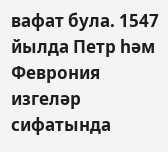вафат була. 1547 йылда Петр һәм Феврония изгеләр сифатында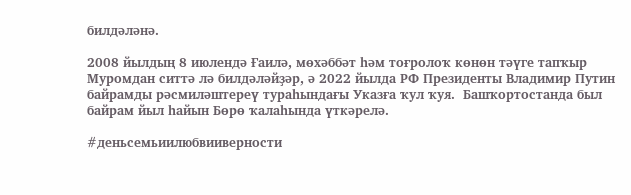билдәләнә.

2008 йылдың 8 июлендә Ғаилә, мөхәббәт һәм тоғролоҡ көнөн тәүге тапҡыр Муромдан ситтә лә билдәләйҙәр, ә 2022 йылда РФ Президенты Владимир Путин байрамды рәсмиләштереү тураһындағы Указға ҡул ҡуя.  Башҡортостанда был байрам йыл һайын Бөрө ҡалаһында үткәрелә.

#деньсемьиилюбвииверности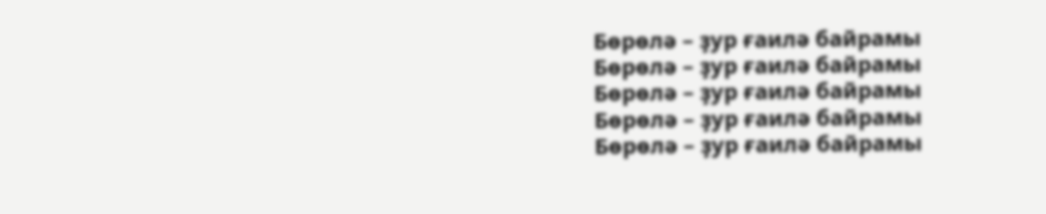Бөрөлә – ҙур ғаилә байрамы
Бөрөлә – ҙур ғаилә байрамы
Бөрөлә – ҙур ғаилә байрамы
Бөрөлә – ҙур ғаилә байрамы
Бөрөлә – ҙур ғаилә байрамы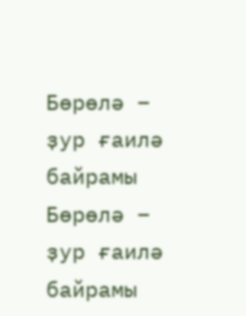Бөрөлә – ҙур ғаилә байрамы
Бөрөлә – ҙур ғаилә байрамы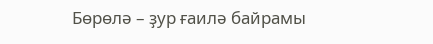Бөрөлә – ҙур ғаилә байрамы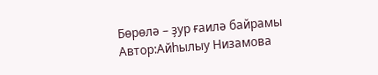Бөрөлә – ҙур ғаилә байрамы
Автор:Айһылыу Низамова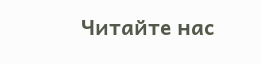Читайте нас